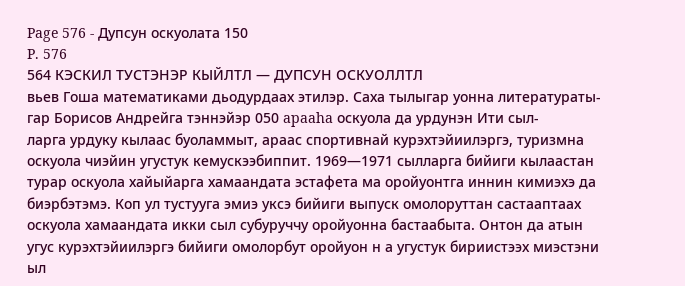Page 576 - Дупсун оскуолата 150
P. 576
564 КЭСКИЛ ТУСТЭНЭР КЫЙЛТЛ — ДУПСУН ОСКУОЛЛТЛ
вьев Гоша математиками дьодурдаах этилэр. Саха тылыгар уонна литератураты-
гар Борисов Андрейга тэннэйэр 050 apaaha оскуола да урдунэн Ити сыл-
ларга урдуку кылаас буоламмыт, араас спортивнай курэхтэйиилэргэ, туризмна
оскуола чиэйин угустук кемускээбиппит. 1969—1971 сылларга бийиги кылаастан
турар оскуола хайыйарга хамаандата эстафета ма оройуонтга иннин кимиэхэ да
биэрбэтэмэ. Коп ул тустууга эмиэ уксэ бийиги выпуск омолоруттан састааптаах
оскуола хамаандата икки сыл субуруччу оройуонна бастаабыта. Онтон да атын
угус курэхтэйиилэргэ бийиги омолорбут оройуон н а угустук бириистээх миэстэни
ыл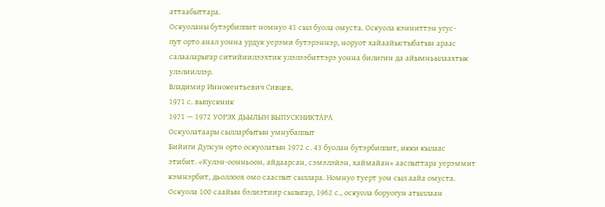аттаабыттара.
Оскуоланы бутэрбиппит номнуо 41 сыл буола омуста. Оскуола кэнниттэн угус-
пут орто анал уонна урдук уерэми бутэрэннэр, норуот хайаайыстыбатын араас
салааларыгар ситийиилээхтик улэлээбиттэрэ уонна билигин да айымньылаахтык
улэлииллэр.
Владимир Иннокентьевич Сивцев,
1971 с. выпускник
1971 — 1972 УОРЭХ ДЬЫЛЫН ВЫПУСКНИКТАРА
Оскуолатаары сылларбытын умнубаппыт
Бийиги Дупсун орто оскуолатын 1972 с. 43 буолан бутэрбиппит, икки кылаас
этибит. «Кулэн-оонньоон, айдаарсан, сэмэлэйэн, хаймайан» ааспыттара уерэммит
кэмнэрбит, дьоллоох омо сааспыт сыллара. Номнуо туерт уон сыл аайа омуста.
Оскуола 100 саайын бэлиэтиир сылыгар, 1962 с., оскуола боруогун атыллаан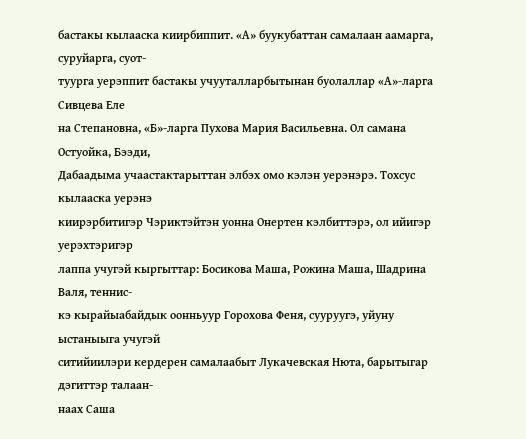бастакы кылааска киирбиппит. «А» буукубаттан самалаан аамарга, суруйарга, суот-
туурга уерэппит бастакы учууталларбытынан буолаллар «А»-ларга Сивцева Еле
на Степановна, «Б»-ларга Пухова Мария Васильевна. Ол самана Остуойка, Бээди,
Дабаадыма учаастактарыттан элбэх омо кэлэн уерэнэрэ. Тохсус кылааска уерэнэ
киирэрбитигэр Чэриктэйтэн уонна Онертен кэлбиттэрэ, ол ийигэр уерэхтэригэр
лаппа учугэй кыргыттар: Босикова Маша, Рожина Маша, Шадрина Валя, теннис-
кэ кырайыабайдык оонньуур Горохова Феня, сууруугэ, уйуну ыстаныыга учугэй
ситийиилэри кердерен самалаабыт Лукачевская Нюта, барытыгар дэгиттэр талаан-
наах Саша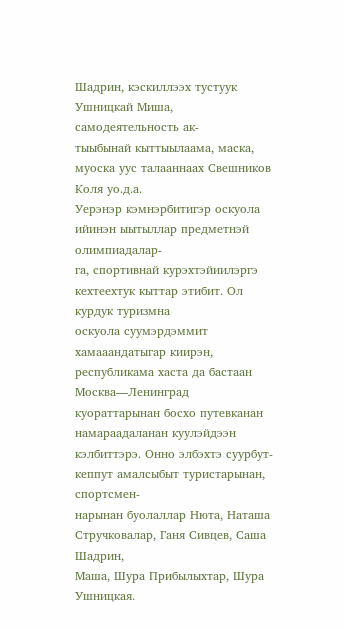Шадрин, кэскиллээх тустуук Ушницкай Миша, самодеятельность ак-
тыыбынай кыттыылаама, маска, муоска уус талааннаах Свешников Коля уо.д.а.
Уерэнэр кэмнэрбитигэр оскуола ийинэн ыытыллар предметнэй олимпиадалар-
га, спортивнай курэхтэйиилэргэ кехтеехтук кыттар этибит. Ол курдук туризмна
оскуола суумэрдэммит хамааандатыгар киирэн, республикама хаста да бастаан
Москва—Ленинград куораттарынан босхо путевканан намараадаланан куулэйдээн
кэлбиттэрэ. Онно элбэхтэ суурбут-кеппут амалсыбыт туристарынан, спортсмен-
нарынан буолаллар Нюта, Наташа Стручковалар, Ганя Сивцев, Саша Шадрин,
Маша, Шура Прибылыхтар, Шура Ушницкая.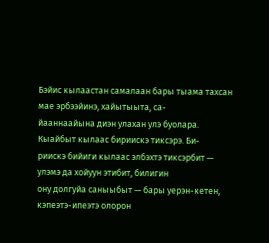Бэйис кылаастан самалаан бары тыама тахсан мае эрбээйинэ, хайытыыта, са-
йааннаайына диэн улахан улэ буолара. Кыайбыт кылаас бириискэ тиксэрэ. Би-
риискэ бийиги кылаас элбэхтэ тиксэрбит — улэмэ да хойуун этибит, билигин
ону долгуйа саныыбыт — бары уерэн-кетен, кэпеэтэ-ипеэтэ олорон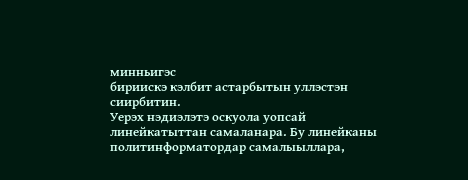минньигэс
бириискэ кэлбит астарбытын уллэстэн сиирбитин.
Уерэх нэдиэлэтэ оскуола уопсай линейкатыттан самаланара. Бу линейканы
политинформатордар самалыыллара,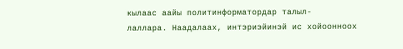кылаас аайы политинформатордар талыл-
лаллара. Наадалаах, интэриэйинэй ис хойоонноох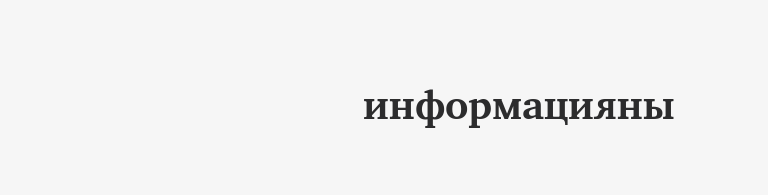информацияны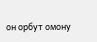он орбут омону